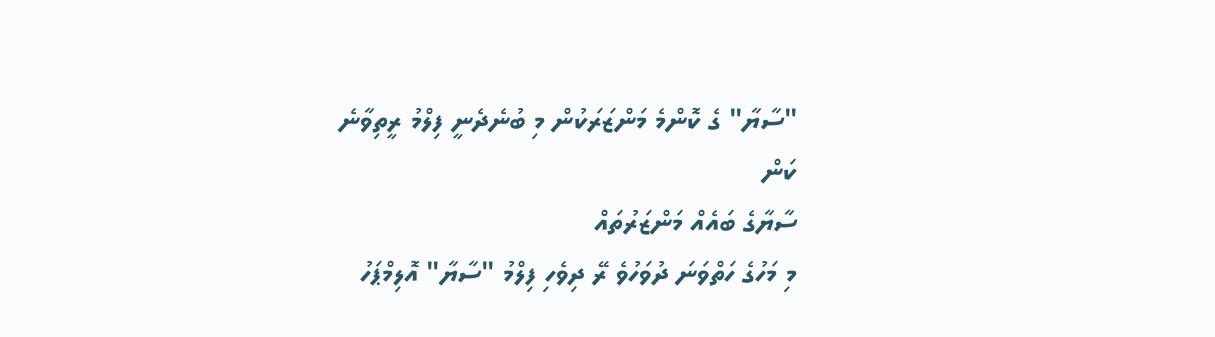"ސާޔާ" ގެ ކޮންމެ މަންޒަރަކުން މި ބުނެދެނީ ފިލްމު ރީތިވާނެ ކަން
ސާޔާގެ ބައެއް މަންޒަރުތައް
މި މަހުގެ ހަތްވަނަ ދުވަހުވެ ރޭ ދިވެހި ފިލްމު "ސާޔާ" އޮލިމްޕަހު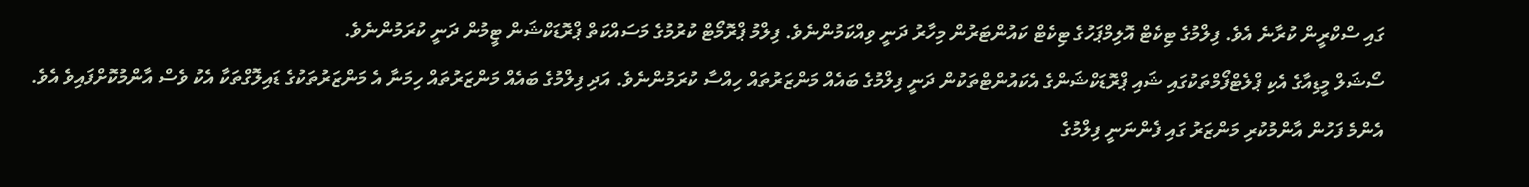ގައި ސްކްރީން ކުރާނެ އެވެ. ފިލްމުގެ ޓިކެޓް އޮލިމްޕަހުގެ ޓިކެޓް ކައުންޓަރުން މިހާރު ދަނީ ވިއްކަމުންނެވެ. ފިލްމު ޕްރޮމޯޓް ކުރުމުގެ މަސައްކަތް ޕްރޮޑަކްޝަން ޓީމުން ދަނީ ކުރަމުންނެވެ.
ސޯޝަލް މީޑިއާގެ އެކި ޕްލެޓްފޯމްތަކުގައި ޝައި ޕްރޮޑަކްޝަންގެ އެކައުންޓްތަކުން ދަނީ ފިލްމުގެ ބައެއް މަންޒަރުތައް ހިއްސާ ކުރަމުންނެވެ. އަދި ފިލްމުގެ ބައެއް މަންޒަރުތައް ހިމަނާ އެ މަންޒަރުތަކުގެ ޑައިލޮގްތަކާ އެކު ވެސް އާންމުކޮށްފައިވެ އެވެ.
އެންމެ ފަހުން އާންމުކުރި މަންޒަރު ގައި ފެންނަނީ ފިލްމުގެ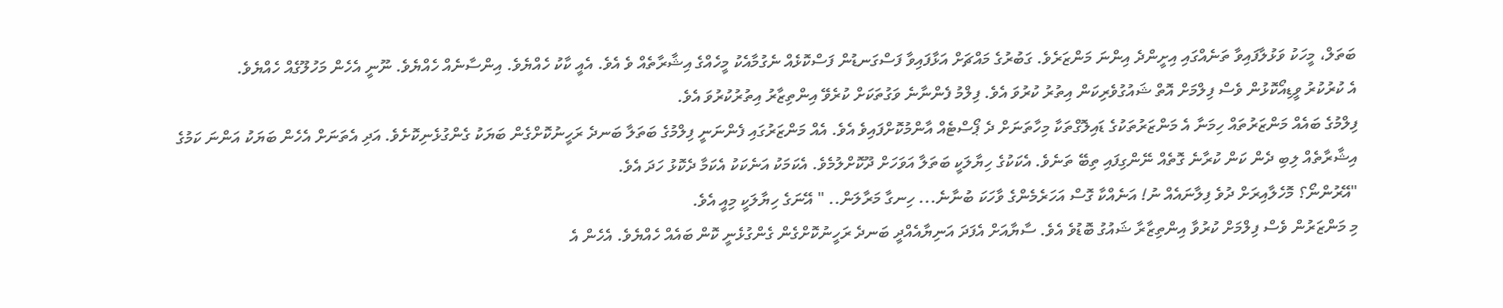ބަތަލް، މީހަކު ވަޅުލާފައިވާ ތަނެއްގައި އިށީންދެ އިންނަ މަންޒަރެވެ. ގަބުރުގެ މައްޗަށް އަޅާފައިވާ ފަސްގަނޑުން ފަސްކޮޅެއް ނެގުމާއެކު މީހެއްގެ އިޝާރާތެއް ވެ އެވެ. އެއީ ކާކު ހެއްޔެވެ. އިންސާނެއް ހެއްޔެވެ. ނޫނީ އެހެން މަހުލޫގެއް ހެއްޔެވެ.
އެ ކުރުކުރު ވީޑިއޯކޮޅުން ވެސް ފިލްމަށް އޮތް ޝައުގުވެރިކަން އިތުރު ކުރުވަ އެވެ. ފިލްމު ފެންނާނެ ވަގުތަކަށް ކުރެވޭ އިންތިޒާރު އިތުރުކުރުވަ އެވެ.
ފިލްމުގެ ބައެއް މަންޒަރުތައް ހިމަނާ އެ މަންޒަރުތަކުގެ ޑައިލޮގްތަކާ މިހާތަނަށް ދެ ޕޯސްޓެއް އާންމުކޮށްފައިވެ އެވެ. އެއް މަންޒަރުގައި ފެންނަނީ ފިލްމުގެ ބަތަލާ ބަނދެ ރަހީނުކޮށްގެން ބަޔަކު ގެންގުޅެނިކޮށެވެ. އަދި އެތަނަށް އެހެން ބަޔަކު އަންނަ ކަމުގެ އިޝާރާތެއް ލިބި ދެން ކަން ކުރާނެ ގޮތެއް ނޭންގިފައި ތިބޭ ތަނެވެ. އެކަކުގެ ހިޔާލަކީ ބަތަލާ އަވަހަށް ދޫކޮށްލުމެވެ. އެކަމަކު އަނެކަކު އެކަމާ ދެކޮޅު ހަދަ އެވެ.
"އޭރުންނޯ؟ މޮހެލާއިރަށް ދުވެ ފިލާނައެއް ނު! އަނެއްކާ ގޮސް އަހަރެމެންގެ ވާހަކަ ބުނާނެ... ހިނގާ މަރާލަން.. " އޭނަގެ ހިޔާލަކީ މިއީ އެވެ.
މި މަންޒަރުން ވެސް ފިލްމަށް ކުރުވާ އިންތިޒާރާ ޝައުގު ބޮޑުވެ އެވެ. ސާޔާއަށް އެފަދަ އަނިޔާއެއްދީ ބަނދެ ރަހީނުކޮށްގެން ގެންގުޅެނީ ކޮން ބައެއް ހެއްޔެވެ. އެހެން އެ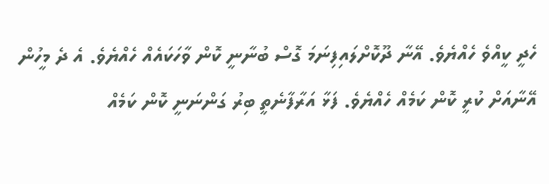ހެދީ ކީއްވެ ހެއްޔެވެ. އޭނާ ދޫކޮށްލައިފިނަމަ ގޮސް ބުނާނީ ކޮން ވާހަކައެއް ހެއްޔެވެ. އެ ދެ މީހުން އޭނާއަށް ކުރީ ކޮން ކަމެއް ހެއްޔެވެ. ފަޅާ އަރާފާނެތީ ބިރު ގަންނަނީ ކޮން ކަމެއް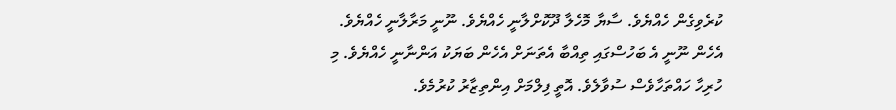ކުރެވިގެން ހެއްޔެވެ. ސާޔާ މޮހެލާ ދޫކޮށްލާނީ ހެއްޔެވެ. ނޫނީ މަރާލާނީ ހެއްޔެވެ. އެހެން ނޫނީ އެ ބަހުސްގައި ތިއްބާ އެތަނަށް އެހެން ބަޔަކު އަންނާނީ ހެއްޔެވެ. މި ހުރިހާ ހައްތަހާވެސް ސުވާލެވެ. އޮތީ ފިލްމަށް އިންތިޒާރު ކުރުމެވެ.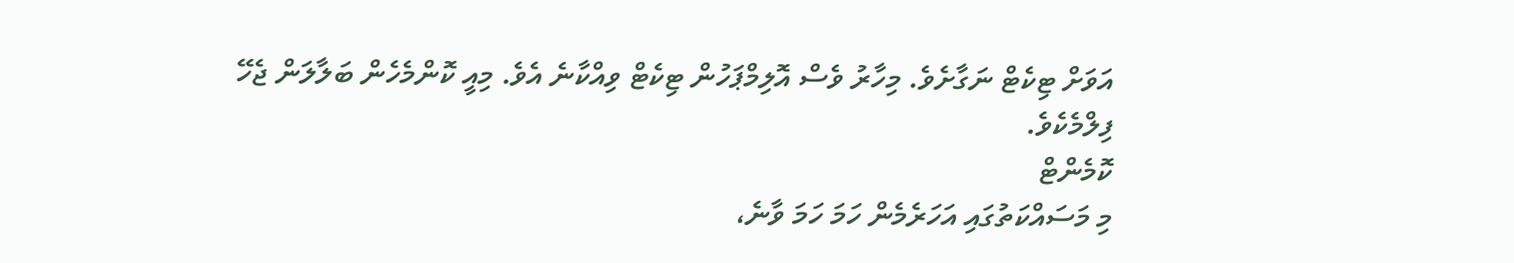އަވަށް ޓިކެޓް ނަގާށެވެ. މިހާރު ވެސް އޮލިމްޕަހުން ޓިކެޓް ވިއްކާނެ އެވެ. މިއީ ކޮންމެހެން ބަލާލަން ޖެހޭ ފިލްމެކެވެ.
ކޮމެންޓް
މި މަސައްކަތުގައި އަހަރެމެން ހަމަ ހަމަ ވާނެ،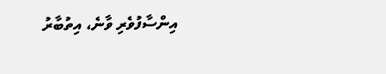އިންސާފުވެރި ވާނެ، އިތުބާރު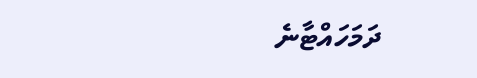ދަމަހައްޓާނެ